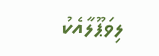ލިވަޕޫލާއެކު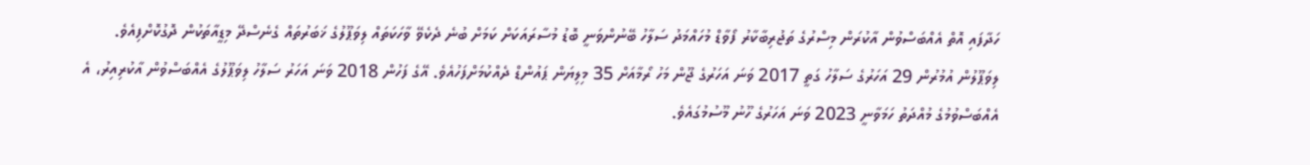ހަދާފައި އޮތް އެއްބަސްވުން އާކުރަން މިސްރުގެ ތަޖުރިބާކާރު ފޯވާޑް މުހައްމަދު ސަލާހު ބޭނުންވަނީ ބޮޑު މުސާރައަކަށް ކަމަށް ބުނެ ދެކެވޭ ވާހަކަތައް ލިވަޕޫލުގެ ޚަބަރުތައް ގެނެސްދޭ މިޑީއާތަކުން ދޮގުކޮށްފިއެވެ.
ލިވަޕޫލުން އުމުރުން 29 އަހަރުގެ ސަލާހު ގަތީ 2017 ވަނަ އަހަރުގެ ޖޫން މަހު ރޯމާއަށް 35 މިލިޔަން ޕައުންޑް ދެއްކުމަށްފަހުއެވެ. އޭގެ ފަހުން 2018 ވަނަ އަހަރު ސަލާހު ލިވަޕޫލުގެ އެއްބަސްވުން އާކުރިއިރު، އެ އެއްބަސްވުމުގެ މުއްދަތު ހަމަވާނީ 2023 ވަނަ އަހަރުގެ ހޫނު މޫސުމުގައެވެ.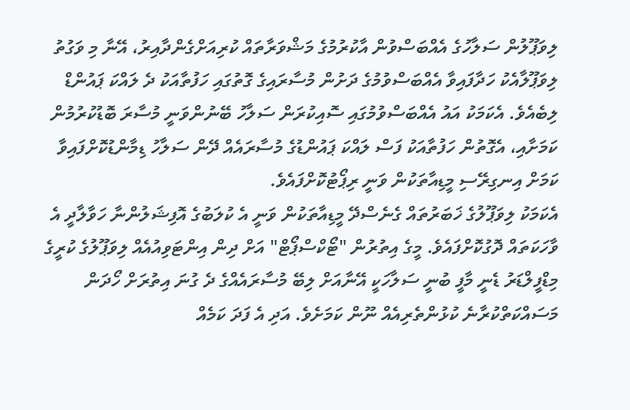ލިވަޕޫލުން ސަލާހުގެ އެއްބަސްވުން އާކުރުމުގެ މަޝްވަރާތައް ކުރިއަށްގެންދާއިރު، އޭނާ މި ވަގުތު ލިވަޕޫލާއެކު ހަދާފައިވާ އެއްބަސްވުމުގެ ދަށުން މުސާރައިގެ ގޮތުގައި ހަފުތާއަކު ދެ ލައްކަ ޕައުންޑް ލިބެއެވެ. އެކަމަކު އައު އެއްބަސްވުމުގައި ސޮއިކުރަން ސަލާހު ބޭނުންވަނީ މުސާރަ ބޮޑުކުރުމުން ކަމަށާއި، އެގޮތުން ހަފުތާއަކު ފަސް ލައްކަ ޕައުންޑުގެ މުސާރައެއް ދޭން ސަލާހު ޑިމާންޑުކޮށްފައިވާ ކަމަށް އިނގިރޭސި މީޑިއާތަކުން ވަނީ ރިޕޯޓުކޮށްފައެވެ.
އެކަމަކު ލިވަޕޫލުގެ ޚަބަރުތައް ގެނެސްދޭ މީޑިއާތަކުން ވަނީ އެ ކުލަބުގެ އޮފިޝަލުންނާ ހަވާލާދީ އެ ވާހަކަތައް ދޮގުކޮށްފައެވެ. މީގެ އިތުރުން "ޓޯކްސްޕޯޓް" އަށް ދިން އިންޓަވިއުއެއް ލިވަޕޫލުގެ ކުރީގެ މިޑްފީލްޑަރު ޑެނީ މާފީ ބުނީ ސަލާހަކީ އޭނާއަށް ލިބޭ މުސާރައެއްގެ ދެ ގުނަ އިތުރަށް ހޯދަން މަސައްކަތްކުރާނެ ކުޅުންތެރިއެއް ނޫން ކަމަށެވެ. އަދި އެ ފަދަ ކަމެއް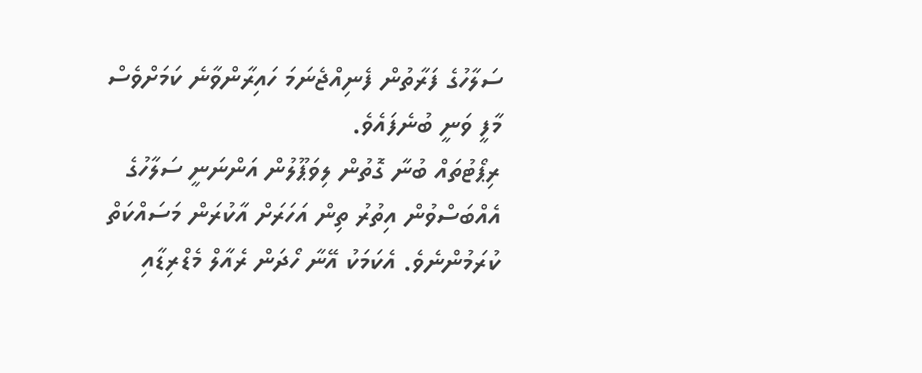ސަލާހުގެ ފަރާތުން ފެނިއްޖެނަމަ ހައިރާންވާނެ ކަމަށްވެސް މާފީ ވަނީ ބުނެފައެވެ.
ރިޕޯޓުތައް ބުނާ ގޮތުން ލިވަޕޫލުން އަންނަނީ ސަލާހުގެ އެއްބަސްވުން އިތުރު ތިން އަހަރަށް އާކުރަން މަސައްކަތް ކުރަމުންނެވެ. އެކަމަކު އޭނާ ހޯދަން ރެއާލް މެޑްރިޑާއި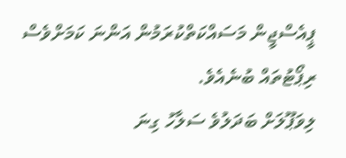ޕީއެސްޖީން މަސައްކަތްކުރަމުން އަންނަ ކަމަށްވެސް ރިޕޯޓުތައް ބުނެއެވެ.
ލިވަޕޫލަށް ބަދަލުވެ ސަލާހު ގިނަ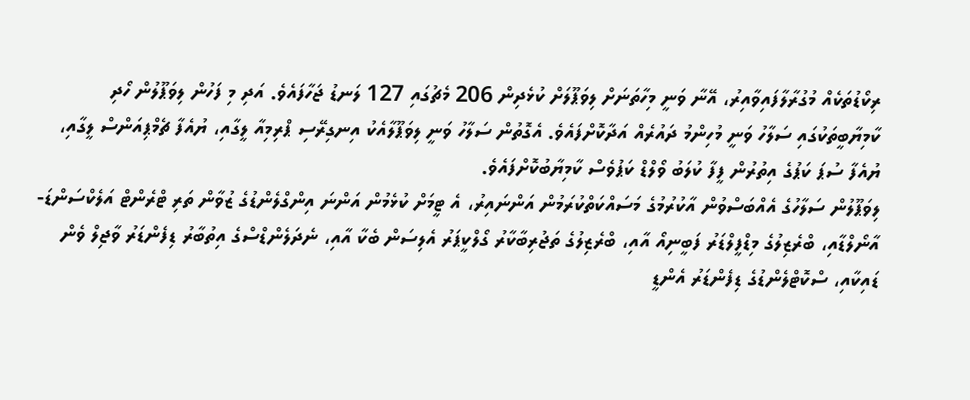ރިކޯޑުތަކެއް މުގުރާލާފައިވާއިރު، އޭނާ ވަނީ މިހާތަނަށް ލިވަޕޫލަށް ކުޅެދިން 206 މެޗުގައި 127 ލަނޑު ޖަހާފައެވެ. އަދި މި ފަހުން ލިވަޕޫލުން ހޯދި ކާމިޔާބީތަކުގައި ސަލާހު ވަނީ މުހިންމު ދައުރެއް އަދާކޮށްފައެވެ. އެގޮތުން ސަލާހު ވަނީ ލިވަޕޫލާއެކު އިނގިރޭސި ޕްރިމިއާ ލީގާއި، ޔުއެފާ ޗެމްޕިއަންސް ލީގާއި، ޔުއެފާ ސުޕަ ކަޕުގެ އިތުރުން ފީފާ ކުލަބު ވޯލްޑް ކަޕުވެސް ކާމިޔާބުކޮށްފައެވެ.
ލިވަޕޫލުން ސަލާހުގެ އެއްބަސްވުން އާކުރުމުގެ މަސައްކަތްކުރަމުން އަންނައިރު، އެ ޓީމަށް ކުޅެމުން އަންނަ އިންގްލެންޑުގެ ޒުވާން ތަރި ޓްރެންޓް އަލެކްސަންޑަ-އާނޯލްޑާއި، ބްރެޒިލުގެ މިޑްފީލްޑަރު ފަބީނިއޯ އާއި، ބްރެޒިލުގެ ތަޖުރިބާކާރު ގޯލްކީޕަރު އެލިސަން ބެކާ އާއި، ނެދަލެންޑްސްގެ އިތުބާރު ޑިފެންޑަރު ވާޖިލް ވެން ޑައިކާއި، ސްކޮޓްލެންޑުގެ ޑިފެންޑަރު އެންޑީ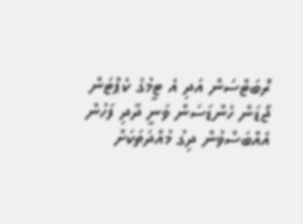ރޮބަޓްސަން އަދި އެ ޓީމުގެ ކެޕްޓަން ޖޯޑަން ހެންޑަސަން ވަނީ ދާދި ފަހުން އެއްބަސްވުން ދިގު މުއްދަތަކަށް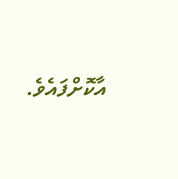އާކޮށްފައެވެ.